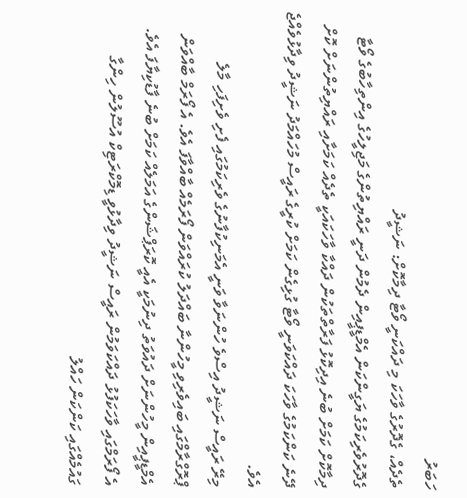ހަބަރު
ތެދެއް، ގެދޮރުގެ ވާހަކަ މި ދައްކަނީ ވޯޓާ ދިމާކޮށް: ނަޝީދު
ގެދޮރުވެރިކަމުގެ ޔަގީންކަން އެމްޑީޕީއިން ދެމުން ދަނީ ރައްޔިތުންގެ މަޖިލީހުގެ އިންތިހާބުގެ ވޯޓާ ދިމާކޮށް ކަމަށް ބުނެ އިދިކޮޅު ފަރާތްތަކުން ދައްކާ ވާހަކައަކީ ތެދެއް ކަމަށާއި ރައްޔިތުންނަށް ކޮށް ދޭނެ ކަންކަމުގެ ވާހަކަ ދައްކަވަނީ ވޯޓާ ގުޅިގެން ކަމަށް ކުރީގެ ރައީސް މުހައްމަދު ނަޝީދު ވިދާޅުވެއްޖެ އެވެ.
މިރޭ ރައީސް ނަޝީދު އިސްވެ ހުންނަވާ ވަނީ އެމަނިކުފާނުގެ ވެރިކަމުގައި ފެށި ވެށިފަހި މާލެ ޕްރޮގްރާމްގައި ބައިވެރިވި މީހުންނާ ބައްދަލު ކުރައްވަން ފޯރަމެއް ބާއްވާފަ އެވެ. އެ ފޯރަމް ބާއްވަން އެމްޑީޕީއިން މީހުންނަށް ދައުވަތު ދިނުމަކީ އެއީ ކޮރަޕްޝަންގެ އަމަލެއް ކަމަށް ބުނެ ފާޑުކިޔާފަ އެވެ.
އެ ފޯރަމްގައި ވާހަކަފުޅު ދައްކަވަމުން ރައީސް ނަޝީދު ވިދާޅުވީ ޑިމޮކްރަޓިކް އުސޫލުން ހިންގާ ގައުމެއްގައި ކަންކަން ހައްލު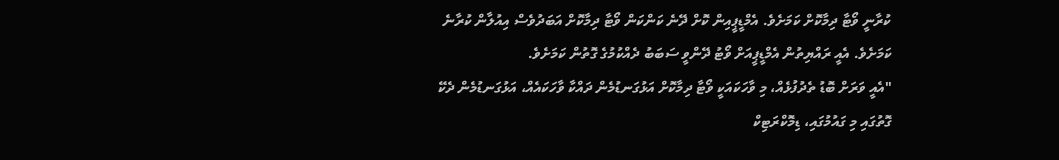ކުރާނީ ވޯޓާ ދިމާކޮށް ކަމަށެވެ. އެމްޑީޕީއިން ކޮށް ދޭނެ ކަންކަން ވޯޓާ ދިމާކޮށް އަބަދުވެސް އިއުލާން ކުރާނެ ކަމަށެވެ. އެއީ ރައްޔިތުން އެމްޑީޕީއަށް ވޯޓު ދޭންވީ ސަބަބު ދެއްކުމުގެ ގޮތުން ކަމަށެވެ.
"އެއީ ވަރަށް ބޮޑު ތެދުފުޅެއް، މި ވާހަކައަކީ ވޯޓާ ދިމާކޮށް އަޅުގަނޑުމެން ދައްކާ ވާހަކައެއް، އަޅުގަނޑުމެން ދެކޭ ގޮތުގައި މި ގައުމުގައި، ޑިމޮކްރަޓިކް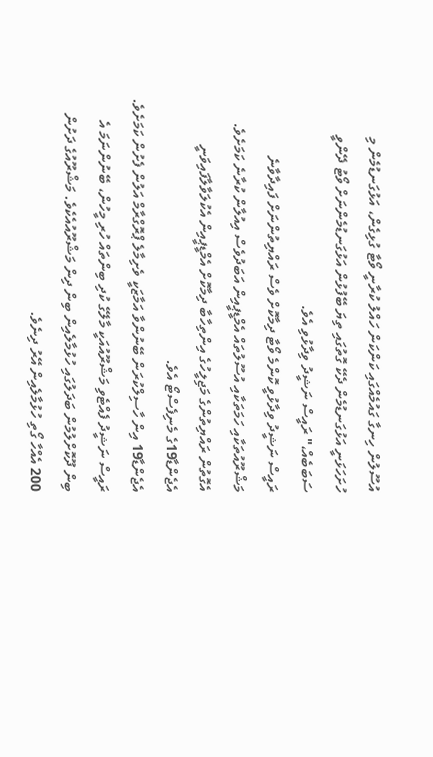އުސޫލުން ހިނގާ ގައުމެއްގައި ކަންކަން ހައްލު ކުރާނީ ވޯޓާ ގުޅިގެން، އަޅުގަނޑުމެން މި ހުށަހަޅަނީ އަޅުގަނޑުމެން ދެކޭ ގޮތުގައި ތިޔަ ބޭފުޅުން އަޅުގަނޑުމެންނަށް ވޯޓު ދޭންވީ ސަބަބެއް،" ރައީސް ނަޝީދު ވިދާޅުވި އެވެ.
ރައީސް ނަޝީދު ވިދާޅުވީ ކޮންމެ ވޯޓާ ދިމާކޮށް ވެސް ރައްޔިތުންނަށް ފައިދާވާނެ މަޝްރޫއުތަކާއި ހަމަތަކާއި އުސޫލުތައް އެމްޑީޕީއިން އަބަދުވެސް އިއުލާން ކުރާނެ ކަމަށެވެ. އެގޮތުން ރައްޔިތުންގެ މަޖިލީހުގެ އިންތިހާބާ ދިމާކޮށް އެމްޑީޕީއިން އެކުލަވާލާފައިވަނީ އެޖެންޑާ19ގެ މެނިފެސްޓޯ އެވެ.
އެޖެންޑާ19 އިން ހާސިލްކުރަން ބޭނުންވާ އަމާޒަކީ ވެށިމާލެ ޕްރޮގްރާމް އަލުން ފެށުން ކަމަށެވެ. ރައީސް ނަޝީދު ފެއްޓެވި މަޝްރޫއުއަކީ މާލޭގެ ކުދި ބިންތައް ހުރި މީހުން، ބޭނުންނަމަ އެ ބިން ދޫކޮށްލުމުން ބަދަލުގައި ހުޅުމާލެއިން ބިން ދިން މަޝްރޫއުއެކެވެ. މަޝްރޫއުގެ ދަށުން 200 އެއްހާ ގޯތި ހުޅުމާލެއިން އޭރު ދިނެވެ.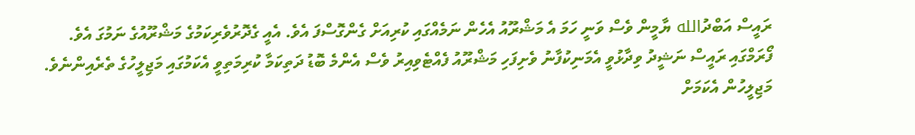ރައީސް އަބްދުالله ޔާމީން ވެސް ވަނީ ހަމަ އެ މަޝްރޫއު އެހެން ނަމެއްގައި ކުރިއަށް ގެންގޮސްފަ އެވެ. އެއީ ގެދޮރުވެރިކަމުގެ މަޝްރޫއުގެ ނަމުގަ އެވެ.
ފޯރަމްގައި ރައީސް ނަޝީދު ވިދާޅުވީ އެމަނިކުފާނު ވެށިފަހި މަޝްރޫއު ފެއްޓެވިއިރު ވެސް އެންމެ ބޮޑު ދަތިކަމާ ކުރިމަތިވީ އެކަމުގައި މަޖިލީހުގެ ތެރެއިންނެވެ. މަޖިލީހުން އެކަމަށް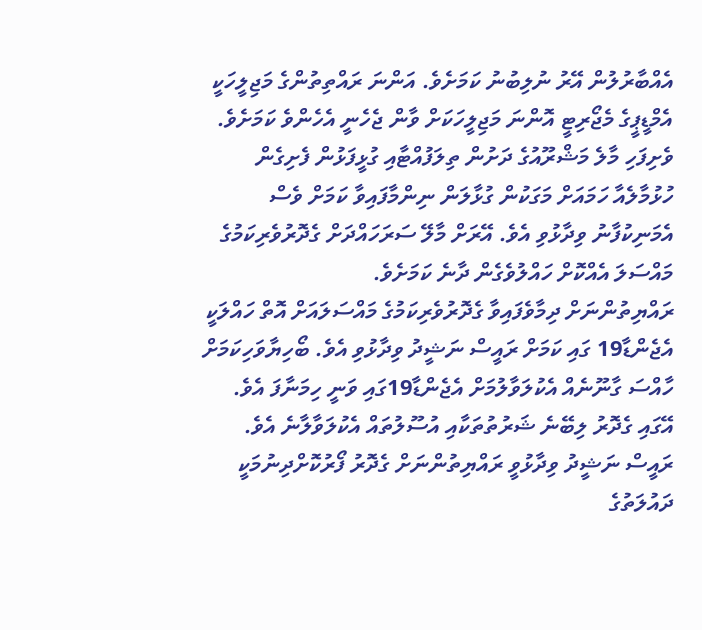އެއްބާރުލުން އޭރު ނުލިބުނު ކަމަށެވެ. އަންނަ ރައްތިތުންގެ މަޖިލީހަކީ އެމްޑީޕީގެ މެޖޯރިޓީ އޮންނަ މަޖިލީހަކަށް ވާން ޖެހެނީ އެހެންވެ ކަމަށެވެ. ވެށިފަހި މާލެ މަޝްރޫއުގެ ދަށުން ތިލަފުއްޓާއި ގުޅީފަޅުން ފެށިގެން ހުޅުމާލެއާ ހަމައަށް މަގަކުން ގުޅާލަން ނިންމާފައިވާ ކަމަށް ވެސް އެމަނިކުފާނު ވިދާޅުވި އެވެ. އޭރަށް މާލޭ ސަރަހައްދަށް ގެދޮރުވެރިކަމުގެ މައްސަލަ އެއްކޮށް ހައްލުވެގެން ދާނެ ކަމަށެވެ.
ރައްޔިތުންނަށް ދިމާވެފައިވާ ގެދޮރުވެރިކަމުގެ މައްސަލައަށް އޮތް ހައްލަކީ އެޖެންޑާ19 ގައި ކަމަށް ރައީސް ނަޝީދު ވިދާޅުވި އެވެ. ބޯހިޔާވަހިކަމަށް ހާއްސަ ގާނޫނެއް އެކުލަވާލުމަށް އެޖެންޑާ19ގައި ވަނީ ހިމަނާފަ އެވެ. އޭގައި ގެދޮރު ލިބޭނެ ޝަރުތުތަކާއި އުސޫލުތައް އެކުލަވާލާނެ އެވެ.
ރައީސް ނަޝީދު ވިދާޅުވީ ރައްޔިތުންނަށް ގެދޮރު ފޯރުކޮށްދިނުމަކީ ދައުލަތުގެ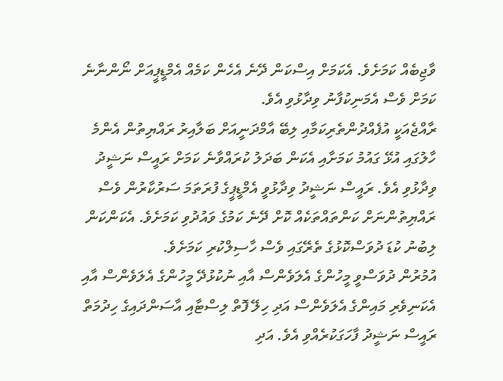ވާޖިބެއް ކަމަށެވެ. އެކަމަށް އިސްކަން ދޭނެ އެހެން ކަމެއް އެމްޑީޕީއަށް ނޯންނާނެ ކަމަށް ވެސް އެމަނިކުފާނު ވިދާޅުވި އެވެ.
ރާއްޖެއަކީ އުފެއްދުންތެރިކަމާއި ލިބޭ އާމްދަނީއަށް ބަލާއިރު ރައްޔިތުން އެންމެ ހާލުގައި އުޅޭ ގައުމު ކަމަށާއި އެކަން ބަދަލު ކުރައްވާނެ ކަމަށް ރައީސް ނަޝީދު ވިދާޅުވި އެވެ. ރައީސް ނަޝީދު ވިދާޅުވީ އެމްޑީޕީގެ ފުރަތަމަ ސަރުކާރުން ވެސް ރައްޔިތުންނަށް ކަންތައްތަކެއް ކޮށް ދޭނެ ކަމުގެ ވައުދުވި ކަމަށެވެ. އެކަންކަން ލިބުނު ކުޑަ ދުވަސްކޮޅުގެ ތެރޭގައި ވެސް ހާސިލްކުރި ކަމަށެވެ.
އުމުރުން ދުވަސްވީ މީހުންގެ އެލަވެންސް އާއި ނުކުޅުދޭ މީހުންގެ އެލަވެންސް އާއި އެކަނިވެރި މައިންގެ އެލަވެންސް އަދި ހިލޭ ފޮތް ލިސްޓާއި އާސަންދައިގެ ހިދުމަތް ރައީސް ނަޝީދު ފާހަގަކުރެއްވި އެވެ. އަދި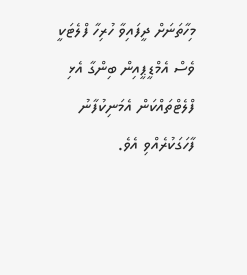މިހާތަނަށް ދީފައިވާ ހުރިހާ ފްލެޓަކީ ވެސް އެމްޑީޕީއިން ބިންގާ އެޅި ފްލެޓްތައްކަން އެމަނިކުފާނު ފާހަގަކުރެއްވި އެވެ.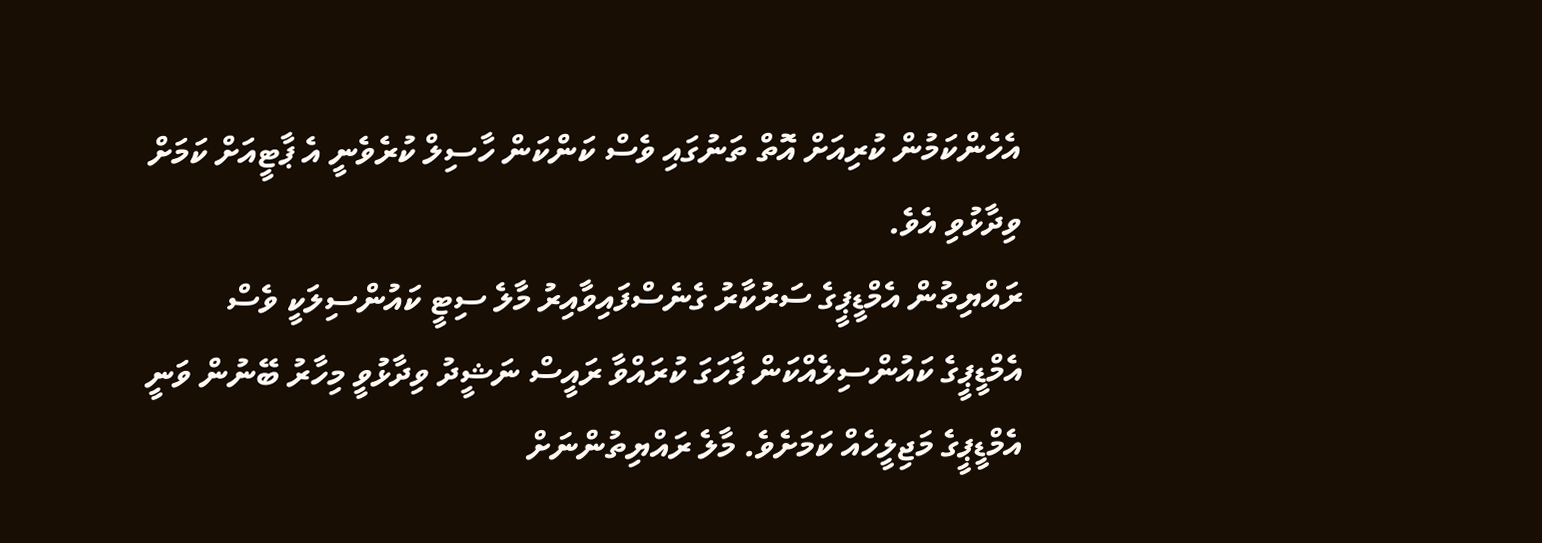އެހެންކަމުން ކުރިއަށް އޮތް ތަނުގައި ވެސް ކަންކަން ހާސިލް ކުރެވެނީ އެ ޕާޓީއަށް ކަމަށް ވިދާޅުވި އެވެ.
ރައްޔިތުން އެމްޑީޕީގެ ސަރުކާރު ގެނެސްފައިވާއިރު މާލެ ސިޓީ ކައުންސިލަކީ ވެސް އެމްޑީޕީގެ ކައުންސިލެއްކަން ފާހަގަ ކުރައްވާ ރައީސް ނަޝީދު ވިދާޅުވީ މިހާރު ބޭނުން ވަނީ އެމްޑީޕީގެ މަޖިލީހެއް ކަމަށެވެ. މާލެ ރައްޔިތުންނަށް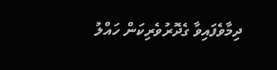ދިމާވެފައިވާ ގެދޮރުވެރިކަން ހައްލު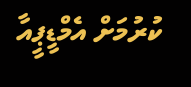ކުރުމަށް އެމްޑީޕީއާ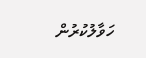ހަވާލުކުރުން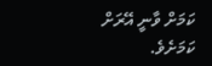ކަމަށް ވާނީ އޭރަށް ކަމަށެވެ.